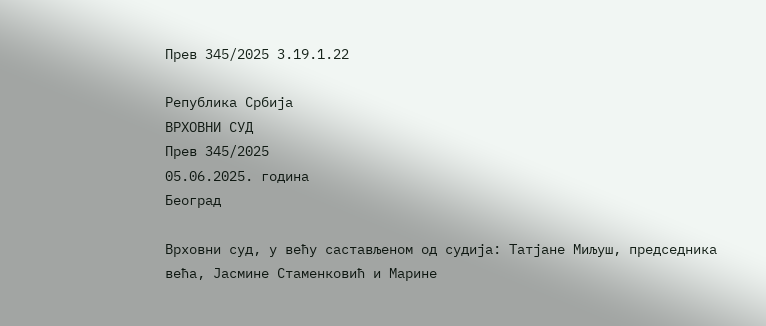Прев 345/2025 3.19.1.22

Република Србија
ВРХОВНИ СУД
Прев 345/2025
05.06.2025. година
Београд

Врховни суд, у већу састављеном од судија: Татјане Миљуш, председника већа, Јасмине Стаменковић и Марине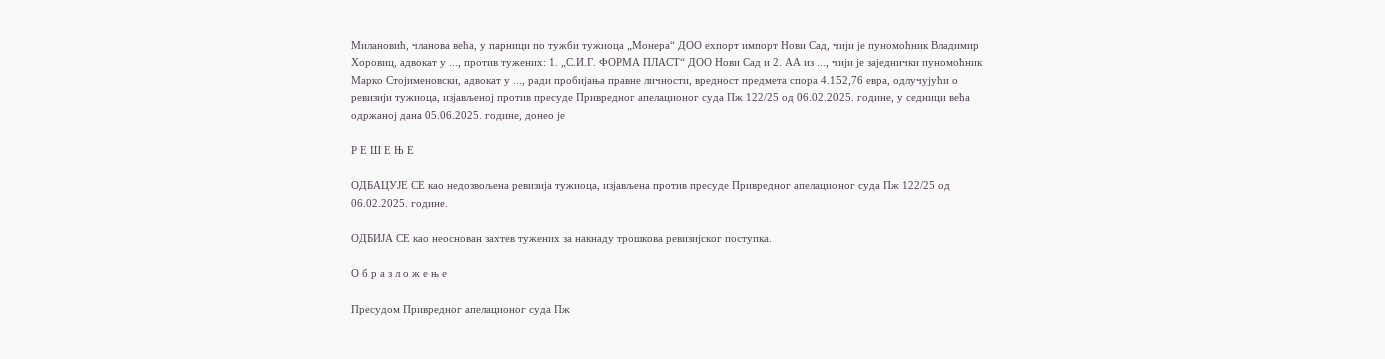Милановић, чланова већа, у парници по тужби тужиоца „Монера“ ДОО ехпорт импорт Нови Сад, чији је пуномоћник Владимир Хоровиц, адвокат у ..., против тужених: 1. „С.И.Г. ФОРМА ПЛАСТ“ ДОО Нови Сад и 2. АА из ..., чији је заједнички пуномоћник Марко Стојименовски, адвокат у ..., ради пробијања правне личности, вредност предмета спора 4.152,76 евра, одлучујући о ревизији тужиоца, изјављеној против пресуде Привредног апелационог суда Пж 122/25 од 06.02.2025. године, у седници већа одржаној дана 05.06.2025. године, донео је

Р Е Ш Е Њ Е

ОДБАЦУЈЕ СЕ као недозвољена ревизија тужиоца, изјављенa против пресуде Привредног апелационог суда Пж 122/25 од 06.02.2025. године.

ОДБИЈА СЕ као неоснован захтев тужених за накнаду трошкова ревизијског поступка.

О б р а з л о ж е њ е

Пресудом Привредног апелационог суда Пж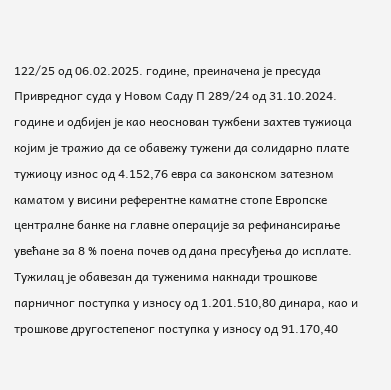122/25 од 06.02.2025. године, преиначена је пресуда Привредног суда у Новом Саду П 289/24 од 31.10.2024. године и одбијен је као неоснован тужбени захтев тужиоца којим је тражио да се обавежу тужени да солидарно плате тужиоцу износ од 4.152,76 евра са законском затезном каматом у висини референтне каматне стопе Европске централне банке на главне операције за рефинансирање увећане за 8 % поена почев од дана пресуђења до исплате. Тужилац је обавезан да туженима накнади трошкове парничног поступка у износу од 1.201.510,80 динара, као и трошкове другостепеног поступка у износу од 91.170,40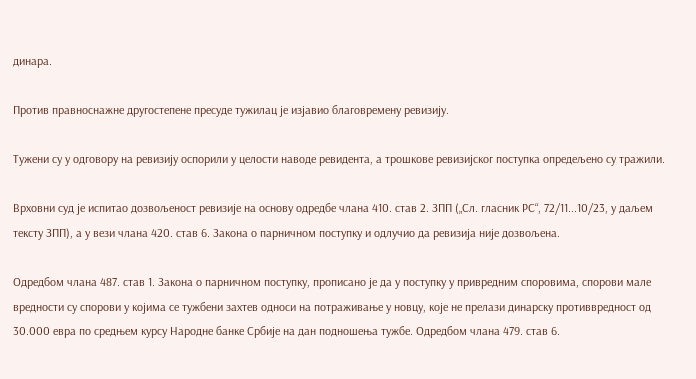динара.

Против правноснажне другостепене пресуде тужилац је изјавио благовремену ревизију.

Тужени су у одговору на ревизију оспорили у целости наводе ревидента, а трошкове ревизијског поступка опредељено су тражили.

Врховни суд је испитао дозвољеност ревизије на основу одредбе члана 410. став 2. ЗПП („Сл. гласник РС“, 72/11...10/23, у даљем тексту ЗПП), а у вези члана 420. став 6. Закона о парничном поступку и одлучио да ревизија није дозвољена.

Одредбом члана 487. став 1. Закона о парничном поступку, прописано је да у поступку у привредним споровима, спорови мале вредности су спорови у којима се тужбени захтев односи на потраживање у новцу, којe не прелази динарску противвредност од 30.000 евра по средњем курсу Народне банке Србије на дан подношења тужбе. Одредбом члана 479. став 6.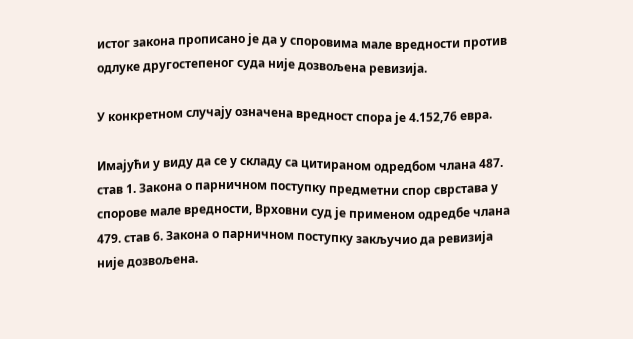истог закона прописано је да у споровима мале вредности против одлуке другостепеног суда није дозвољена ревизија.

У конкретном случају означена вредност спора је 4.152,76 евра.

Имајући у виду да се у складу са цитираном одредбом члана 487. став 1. Закона о парничном поступку предметни спор сврстава у спорове мале вредности, Врховни суд је применом одредбе члана 479. став 6. Закона о парничном поступку закључио да ревизија није дозвољена.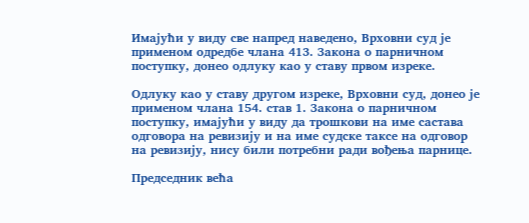Имајући у виду све напред наведено, Врховни суд је применом одредбе члана 413. Закона о парничном поступку, донео одлуку као у ставу првом изреке.

Одлуку као у ставу другом изреке, Врховни суд, донео је применом члана 154. став 1. Закона о парничном поступку, имајући у виду да трошкови на име састава одговора на ревизију и на име судске таксе на одговор на ревизију, нису били потребни ради вођења парнице.

Председник већа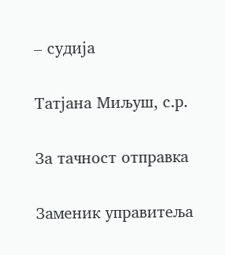– судија

Татјана Миљуш, с.р.

За тачност отправка

Заменик управитеља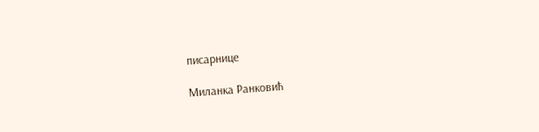писарнице

Миланка Ранковић